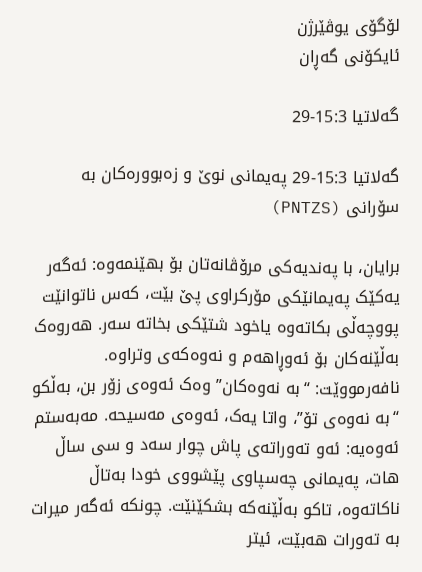لۆگۆی یوڤێرژن
ئایکۆنی گەڕان

گەلاتیا 15:3-29

گەلاتیا 15:3-29 پەیمانی نوێ و زەبوورەکان بە سۆرانی (PNTZS)

برایان، با په‌ندیه‌كی مرۆڤانه‌تان بۆ بهێنمه‌وه‌: ئه‌گه‌ر یه‌كێک په‌یمانێكی مۆركراوی پێ بێت، كه‌س ناتوانێت پووچه‌ڵی بكاته‌وه‌ یاخود شتێكی بخاته‌ سه‌ر. هه‌روه‌ک به‌ڵێنه‌كان بۆ ئه‌وڕاهه‌م و نه‌وه‌كه‌ی وتراوه‌. نافه‌رمووێت: “به‌ نه‌وه‌كان” وه‌ک ئه‌وه‌ی زۆر بن، به‌ڵكو “به‌ نه‌وه‌ی تۆ”، واتا یه‌ک، ئه‌وه‌ی مه‌سیحه‌. مه‌به‌ستم ئه‌وه‌یه‌: ئه‌و ته‌وراته‌ی پاش چوار سه‌د و سی ساڵ هات، په‌یمانی چه‌سپاوی پێشووی خودا به‌تاڵ ناكاته‌وه‌، تاكو به‌ڵێنه‌كه‌ بشكێنێت. چونكه‌ ئه‌گه‌ر میرات به‌ ته‌ورات هه‌بێت، ئیتر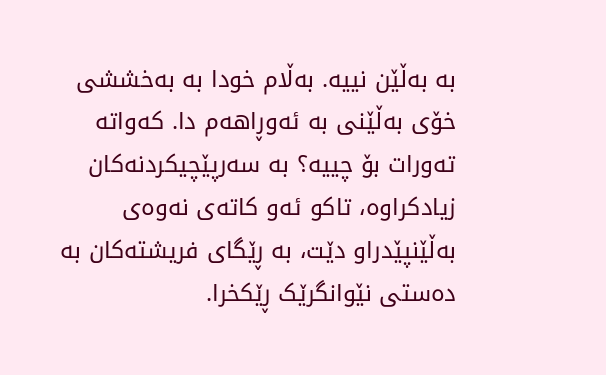به‌ به‌ڵێن نییه‌. به‌ڵام خودا به‌ به‌خششی خۆی به‌ڵێنی به‌ ئه‌وڕاهه‌م دا. كه‌واته‌ ته‌ورات بۆ چییه‌؟ به‌ سه‌رپێچیكردنه‌كان زیادكراوه‌، تاكو ئه‌و كاته‌ی نه‌وه‌ی به‌ڵێنپێدراو دێت، به‌ ڕێگای فریشته‌كان به‌ ده‌ستی نێوانگرێک ڕێكخرا.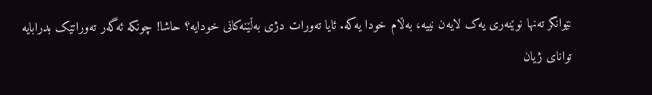نێوانگر ته‌نها نوێنه‌ری یه‌ک لایه‌ن نییه‌، به‌ڵام خودا یه‌كه‌. ئایا ته‌ورات دژی به‌ڵێنه‌كانی خودایه‌؟ حاشا! چونكه‌ ئه‌گه‌ر ته‌وراتێک بدرابایه‌ توانای ژیان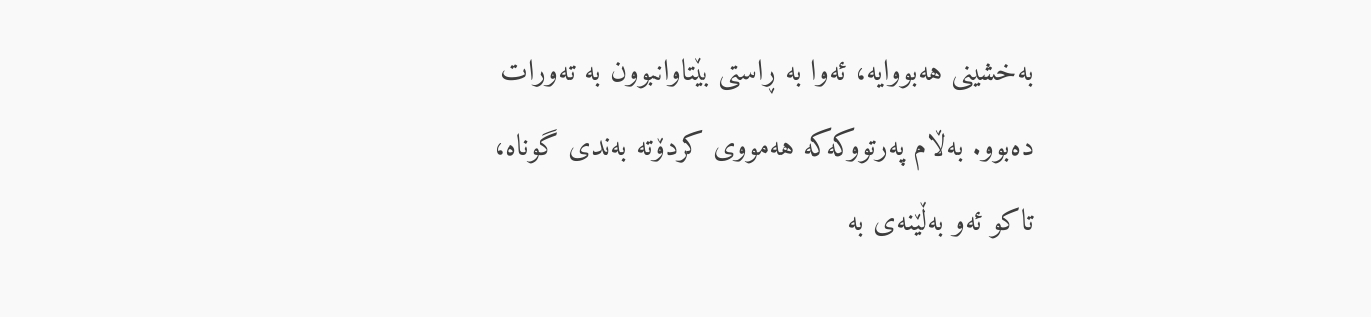به‌خشینی هه‌بووایه‌، ئه‌وا به‌ ڕاستی بێتاوانبوون به‌ ته‌ورات ده‌بوو. به‌ڵام په‌رتووكه‌كه‌ هه‌مووی كردۆته‌ به‌ندی گوناه‌، تاكو ئه‌و به‌ڵێنه‌ی به‌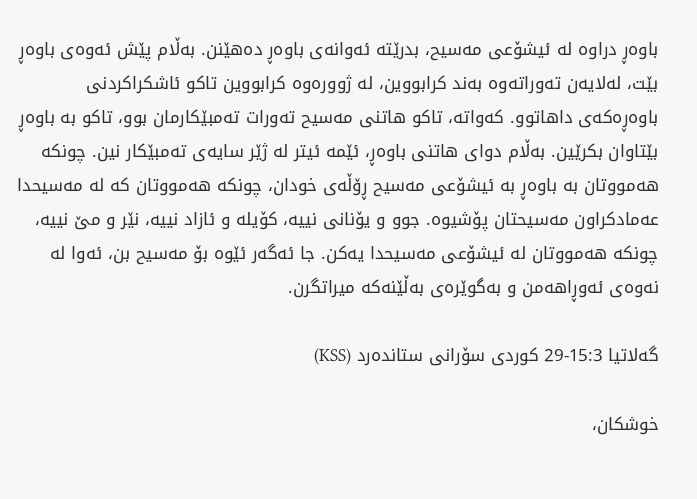باوه‌ڕ دراوه‌ له‌ ئیشۆعی مه‌سیح، بدرێته‌ ئه‌وانه‌ی باوه‌ڕ ده‌هێنن. به‌ڵام پێش ئه‌وه‌ی باوه‌ڕ بێت، له‌لایه‌ن ته‌وراته‌وه‌ به‌ند كرابووین، له‌ ژووره‌وه‌ كرابووین تاكو ئاشكراكردنی باوه‌ڕه‌كه‌ی داهاتوو. كه‌واته‌، تاكو هاتنی مه‌سیح ته‌ورات ته‌مبێكارمان بوو، تاكو به‌ باوه‌ڕ بێتاوان بكرێین. به‌ڵام دوای هاتنی باوه‌ڕ، ئێمه‌ ئیتر له‌ ژێر سایه‌ی ته‌مبێكار نین. چونكه‌ هه‌مووتان به‌ باوه‌ڕ به‌ ئیشۆعی مه‌سیح ڕۆڵه‌ی خودان، چونكه‌ هه‌مووتان كه‌ له‌ مه‌سیحدا عه‌مادكراون مه‌سیحتان پۆشیوه‌. جوو و یۆنانی نییه‌، كۆیله‌ و ئازاد نییه‌، نێر و مێ نییه‌، چونكه‌ هه‌مووتان له‌ ئیشۆعی مه‌سیحدا یه‌كن. جا ئه‌گه‌ر ئێوه‌ بۆ مه‌سیح بن، ئه‌وا له‌ نه‌وه‌ی ئه‌وڕاهه‌من و به‌گوێره‌ی به‌ڵێنه‌كه‌ میراتگرن.

گەلاتیا 15:3-29 كوردی سۆرانی ستانده‌رد (KSS)

خوشکان،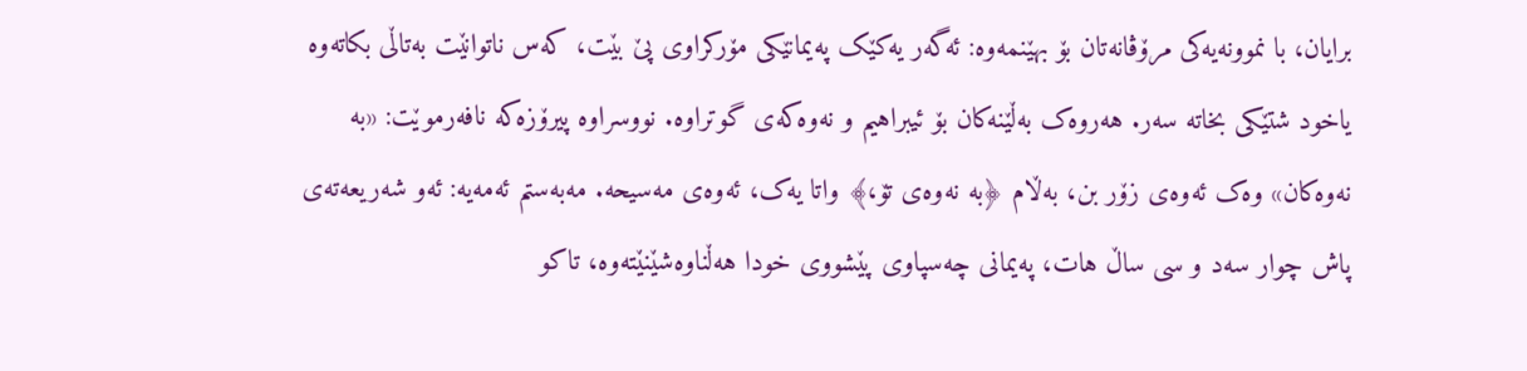برایان، با نموونەیەکی مرۆڤانەتان بۆ بهێنمەوە: ئەگەر یەکێک پەیمانێکی مۆرکراوی پێ بێت، کەس ناتوانێت بەتاڵی بکاتەوە یاخود شتێکی بخاتە سەر. هەروەک بەڵێنەکان بۆ ئیبراهیم و نەوەکەی گوتراوە. نووسراوە پیرۆزەکە نافەرموێت: «بە نەوەکان» وەک ئەوەی زۆر بن، بەڵام ﴿بە نەوەی تۆ،﴾ واتا یەک، ئەوەی مەسیحە. مەبەستم ئەمەیە: ئەو شەریعەتەی پاش چوار سەد و سی ساڵ هات، پەیمانی چەسپاوی پێشووی خودا هەڵناوەشێنێتەوە، تاکو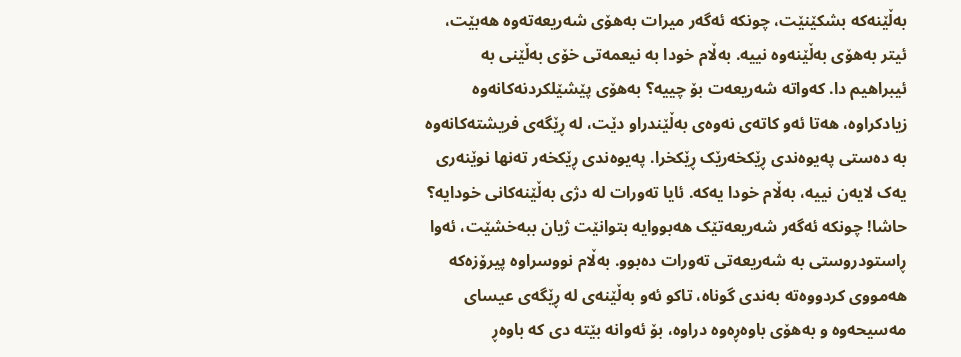بەڵێنەکە بشکێنێت، چونکە ئەگەر میرات بەهۆی شەریعەتەوە هەبێت، ئیتر بەهۆی بەڵێنەوە نییە. بەڵام خودا بە نیعمەتی خۆی بەڵێنی بە ئیبراهیم دا. کەواتە شەریعەت بۆ چییە؟ بەهۆی پێشێلکردنەکانەوە زیادکراوە، هەتا ئەو کاتەی نەوەی بەڵێندراو دێت، لە ڕێگەی فریشتەکانەوە بە دەستی پەیوەندی ڕێکخەرێک ڕێکخرا. پەیوەندی ڕێکخەر تەنها نوێنەری یەک لایەن نییە، بەڵام خودا یەکە. ئایا تەورات لە دژی بەڵێنەکانی خودایە؟ حاشا! چونکە ئەگەر شەریعەتێک هەبووایە بتوانێت ژیان ببەخشێت، ئەوا ڕاستودروستی بە شەریعەتی تەورات دەبوو. بەڵام نووسراوە پیرۆزەکە هەمووی کردووەتە بەندی گوناه، تاکو ئەو بەڵێنەی لە ڕێگەی عیسای مەسیحەوە و بەهۆی باوەڕەوە دراوە، بۆ ئەوانە بێتە دی کە باوەڕ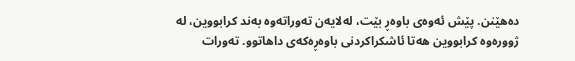دەهێنن. پێش ئەوەی باوەڕ بێت، لەلایەن تەوراتەوە بەند کرابووین، لە ژوورەوە کرابووین هەتا ئاشکراکردنی باوەڕەکەی داهاتوو. تەورات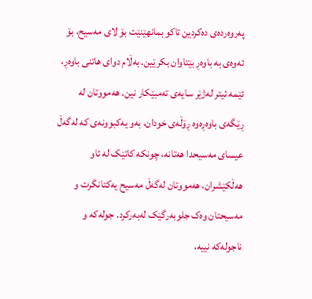پەروەردەی دەکردین تاکو بمانهێنێت بۆ لای مەسیح، بۆ ئەوەی بە باوەڕ بێتاوان بکرێین. بەڵام دوای هاتنی باوەڕ، ئێمە ئیتر لەژێر سایەی تەمبێکار نین. هەمووتان لە ڕێگەی باوەڕەوە ڕۆڵەی خودان، بەو یەکبوونەی کە لەگەڵ عیسای مەسیحدا هەتانە، چونکە کاتێک لە ئاو هەڵکێشران، هەمووتان لەگەڵ مەسیح یەکتانگرت و مەسیحتان وەک جلوبەرگێک لەبەرکرد. جولەکە و ناجولەکە نییە،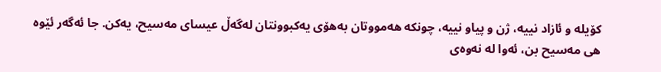کۆیلە و ئازاد نییە، ژن و پیاو نییە، چونکە هەمووتان بەهۆی یەکبوونتان لەگەڵ عیسای مەسیح، یەکن. جا ئەگەر ئێوە هی مەسیح بن، ئەوا لە نەوەی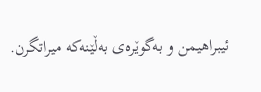ئیبراهیمن و بەگوێرەی بەڵێنەکە میراتگرن.